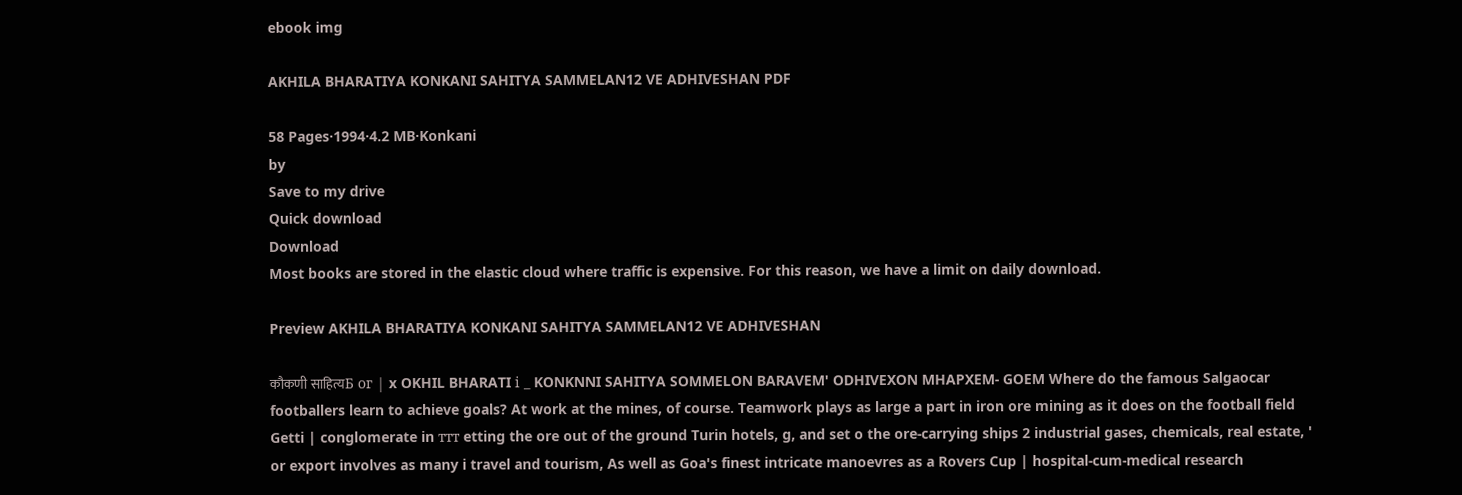ebook img

AKHILA BHARATIYA KONKANI SAHITYA SAMMELAN12 VE ADHIVESHAN PDF

58 Pages·1994·4.2 MB·Konkani
by
Save to my drive
Quick download
Download
Most books are stored in the elastic cloud where traffic is expensive. For this reason, we have a limit on daily download.

Preview AKHILA BHARATIYA KONKANI SAHITYA SAMMELAN12 VE ADHIVESHAN

कौकणी साहित्यБ ог | x OKHIL BHARATI і _ KONKNNI SAHITYA SOMMELON BARAVEM' ODHIVEXON MHAPXEM- GOEM Where do the famous Salgaocar footballers learn to achieve goals? At work at the mines, of course. Teamwork plays as large a part in iron ore mining as it does on the football field Getti | conglomerate in ттт etting the ore out of the ground Turin hotels, g, and set o the ore-carrying ships 2 industrial gases, chemicals, real estate, ' or export involves as many i travel and tourism, As well as Goa's finest intricate manoevres as a Rovers Cup | hospital-cum-medical research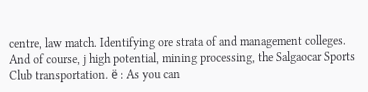centre, law match. Identifying ore strata of and management colleges. And of course, j high potential, mining processing, the Salgaocar Sports Club transportation. ë : As you can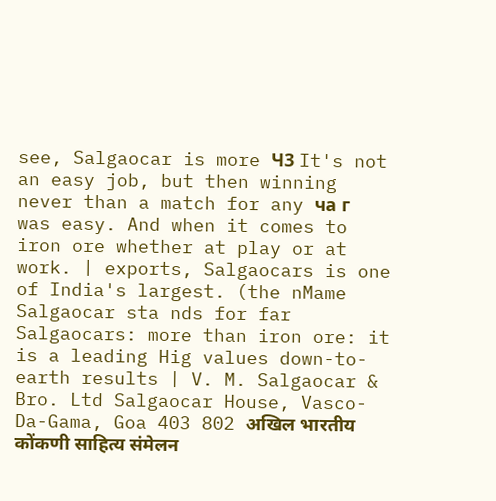see, Salgaocar is more Ч3 It's not an easy job, but then winning never than a match for any ча г was easy. And when it comes to iron ore whether at play or at work. | exports, Salgaocars is one of India's largest. (the nMame Salgaocar sta nds for far Salgaocars: more than iron ore: it is a leading Hig values down-to-earth results | V. M. Salgaocar & Bro. Ltd Salgaocar House, Vasco-Da-Gama, Goa 403 802 अखिल भारतीय कोंकणी साहित्य संमेलन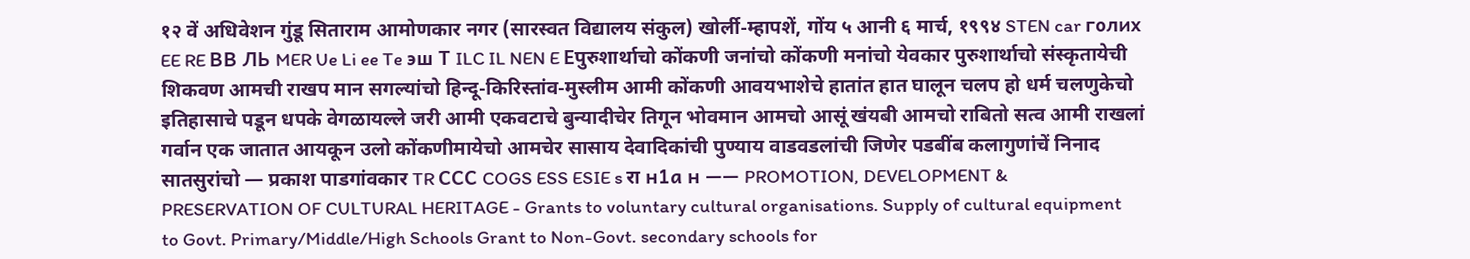१२ वें अधिवेशन गुंडू सिताराम आमोणकार नगर (सारस्वत विद्यालय संकुल) खोर्ली-म्हापशें, गोंय ५ आनी ६ मार्च, १९९४ STEN car голих EE RE ВВ ЛЬ MER Ue Li ee Te эш Т ILC IL NEN E Еपुरुशार्थाचो कोंकणी जनांचो कोंकणी मनांचो येवकार पुरुशार्थाचो संस्कृतायेची शिकवण आमची राखप मान सगल्यांचो हिन्दू-किरिस्तांव-मुस्लीम आमी कोंकणी आवयभाशेचे हातांत हात घालून चलप हो धर्म चलणुकेचो इतिहासाचे पडून धपके वेगळायल्ले जरी आमी एकवटाचे बुन्यादीचेर तिगून भोवमान आमचो आसूं खंयबी आमचो राबितो सत्व आमी राखलां गर्वान एक जातात आयकून उलो कोंकणीमायेचो आमचेर सासाय देवादिकांची पुण्याय वाडवडलांची जिणेर पडबींब कलागुणांचें निनाद सातसुरांचो — प्रकाश पाडगांवकार TR ССС COGS ESS ESIE s रा н1а н —— PROMOTION, DEVELOPMENT & PRESERVATION OF CULTURAL HERITAGE - Grants to voluntary cultural organisations. Supply of cultural equipment to Govt. Primary/Middle/High Schools Grant to Non-Govt. secondary schools for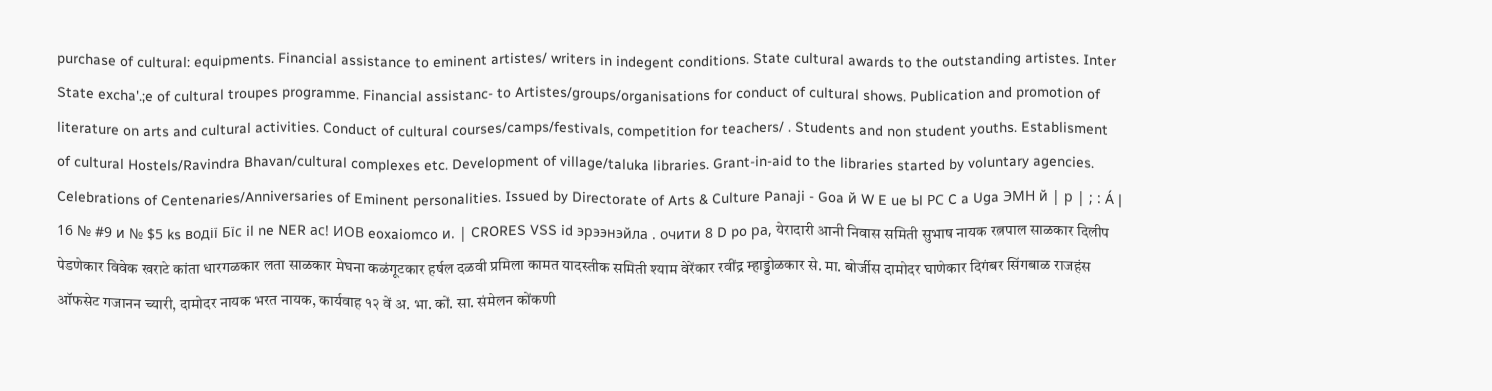purchase of cultural: equipments. Financial assistance to eminent artistes/ writers in indegent conditions. State cultural awards to the outstanding artistes. Inter State excha'.;e of cultural troupes programme. Financial assistanc- to Artistes/groups/organisations for conduct of cultural shows. Publication and promotion of literature on arts and cultural activities. Conduct of cultural courses/camps/festivals, competition for teachers/ . Students and non student youths. Establisment of cultural Hostels/Ravindra Bhavan/cultural complexes etc. Development of village/taluka libraries. Grant-in-aid to the libraries started by voluntary agencies. Celebrations of Centenaries/Anniversaries of Eminent personalities. Issued by Directorate of Arts & Culture Panaji - Goa й W E ue Ы РС C a Uga ЭМН й | р | ; : Á | 16 № #9 и № $5 ks водії Бїс il ne NER ас! ИОВ eoxaiomco и. | CRORES VSS id эрээнэйла . очити 8 D po ра, येरादारी आनी निवास समिती सुभाष नायक रत्नपाल साळकार दिलीप पेडणेकार विवेक खराटे कांता धारगळकार लता साळकार मेघना कळंगूटकार हर्षल दळवी प्रमिला कामत यादस्तीक समिती श्याम वेरेंकार रवींद्र म्हाड्डोळकार से. मा. बोर्जीस दामोदर घाणेकार दिगंबर सिंगबाळ राजहंस ऑफसेट गजानन च्यारी, दामोदर नायक भरत नायक, कार्यवाह १२ वें अ. भा. कों. सा. संमेलन कोंकणी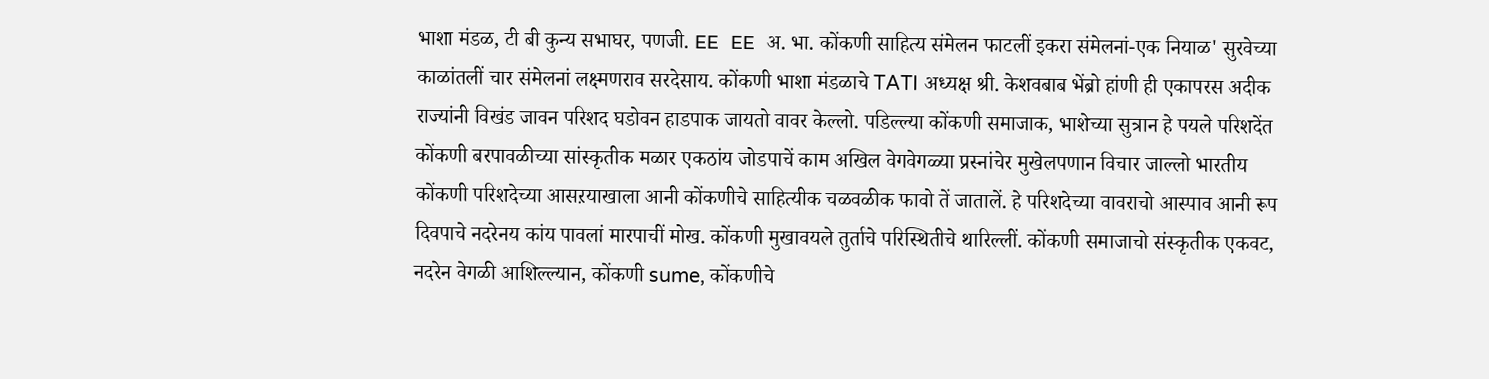भाशा मंडळ, टी बी कुन्य सभाघर, पणजी. ЕЕ ЕЕ अ. भा. कोंकणी साहित्य संमेलन फाटलीं इकरा संमेलनां-एक नियाळ' सुरवेच्या काळांतलीं चार संमेलनां लक्ष्मणराव सरदेसाय. कोंकणी भाशा मंडळाचे TATI अध्यक्ष श्री. केशवबाब भेंब्रो हांणी ही एकापरस अदीक राज्यांनी विखंड जावन परिशद घडोवन हाडपाक जायतो वावर केल्लो. पडिल्ल्या कोंकणी समाजाक, भाशेच्या सुत्रान हे पयले परिशदेंत कोंकणी बरपावळीच्या सांस्कृतीक मळार एकठांय जोडपाचें काम अखिल वेगवेगळ्या प्रस्नांचेर मुखेलपणान विचार जाल्लो भारतीय कोंकणी परिशदेच्या आसऱयाखाला आनी कोंकणीचे साहित्यीक चळवळीक फावो तें जातालें. हे परिशदेच्या वावराचो आस्पाव आनी रूप दिवपाचे नदरेनय कांय पावलां मारपाचीं मोख. कोंकणी मुखावयले तुर्ताचे परिस्थितीचे थारिल्लीं. कोंकणी समाजाचो संस्कृतीक एकवट, नदरेन वेगळी आशिल्ल्यान, कोंकणी sume, कोंकणीचे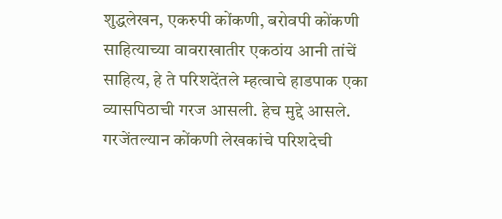शुद्धलेखन, एकरुपी कोंकणी, बरोवपी कोंकणी साहित्याच्या वावराखातीर एकठांय आनी तांचें साहित्य, हे ते परिशदेंतले म्हत्वाचे हाडपाक एका व्यासपिठाची गरज आसली. हेच मुद्दे आसले. गरजेंतल्यान कोंकणी लेखकांचे परिशदेची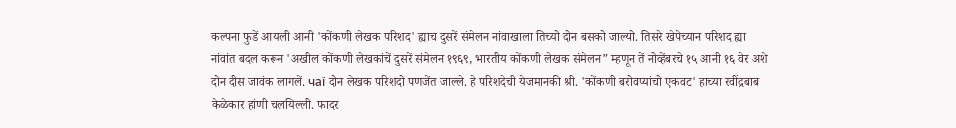कल्पना फुडें आयली आनी 'कोंकणी लेखक परिशद' ह्याच दुसरें संमेलन नांवाखाला तिच्यो दोन बसको जाल्यो. तिसरे खेपेच्यान परिशद ह्या नांवांत बदल करून 'अखील कोंकणी लेखकांचें दुसरें संमेलन १९६९, भारतीय कोंकणी लेखक संमेलन” म्हणून तें नोव्हेंबरचे १५ आनी १६ वेर अशे दोन दीस जावंक लागलें. чаї दोन लेखक परिशदो पणजेंत जाल्ले. हे परिशदेची येजमानकी श्री. 'कोंकणी बरोवप्यांचो एकवट' हाच्या रवींद्रबाब केळेकार हांणी चलयिल्ली. फादर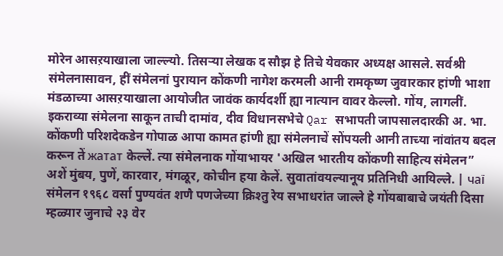मोरेन आसऱयाखाला जाल्ल्यो. तिसर्‍या लेखक द सौझ हे तिचे येवकार अध्यक्ष आसले. सर्वश्री संमेलनासावन, हीं संमेलनां पुरायान कोंकणी नागेश करमली आनी रामकृष्ण जुवारकार हांणी भाशा मंडळाच्या आसऱयाखाला आयोजीत जावंक कार्यदर्शी ह्या नात्यान वावर केल्लो. गोंय, लागलीं. इकराव्या संमेलना साकून ताची दामांव, दीव विधानसभेचे Qar सभापती जापसालदारकी अ. भा. कोंकणी परिशदेकडेन गोपाळ आपा कामत हांणी ह्या संमेलनाचें सोंपयली आनी ताच्या नांवांतय बदल करून तें жатат केल्लें. त्या संमेलनाक गोंयाभायर 'अखिल भारतीय कोंकणी साहित्य संमेलन” अशें मुंबय, पुणें, कारवार, मंगळूर, कोचीन हया केलें. सुवातांवयल्यानूय प्रतिनिधी आयिल्ले. | чаї संमेलन १९६८ वर्सा पुण्यवंत शणै पणजेच्या क्रिश्तु रेय सभाधरांत जाल्ले हे गोंयबाबाचे जयंती दिसा म्हळ्यार जुनाचे २३ वेर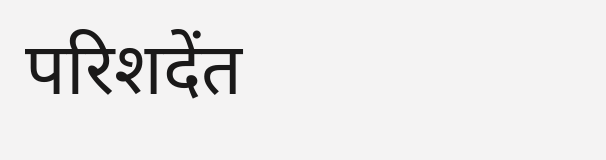परिशदेंत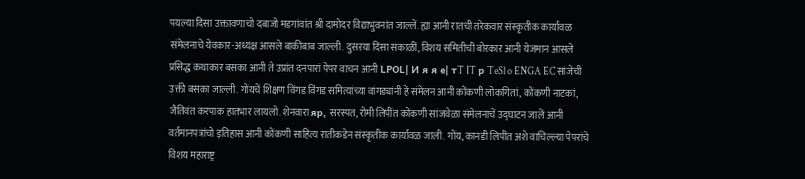पयल्या दिसा उक्तावणाचो दबाजो मडगांवांत श्री दामोदर विद्याभुवनांत जाल्लें. ह्या आनी रातची तरेकवार संस्कृतीक कार्यावळ संमेलनाचे येवकार-अध्यक्ष आसले बाकीबाब जाल्ली. दुसऱया दिसा सकाळीं, विशय समितीची बोरकार आनी येजमान आसले प्रसिद्ध कथाकार बसका आनी ते उप्रांत दनपारां पेपर वाचन आनी LРOL| И я я е| тT IT р TeSl o ENGA EC सांजेची उक्ती बसका जाल्ली. गोंयचें शिक्षण विंगड विंगड समित्यांच्या वांगड्यांनी हें संमेलन आनी कोंकणी लोकगितां, कोंकणी नाटकां, जैतिवंत करपाक हातभार लायलो. शेनवारा яр, सरस्पत, रोमी लिपींत कोंकणी सांजवेळा संमेलनाचें उद्घाटन जालें आनी वर्तमानपत्रांचो इतिहास आनी कोंकणी साहित्य रातीकडेन संस्कृतीक कार्यावळ जाली. गोंय, कानडी लिपींत अशे वाचिल्ल्या पेपरांचे विशय महाराष्ट्र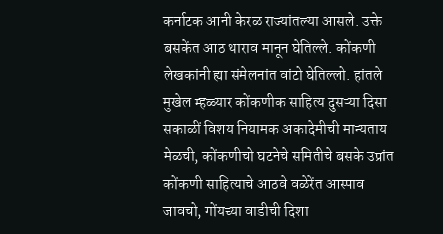कर्नाटक आनी केरळ राज्यांतल्या आसले. उक्ते बसकेंत आठ थाराव मानून घेतिल्ले. कोंकणी लेखकांनी ह्या संमेलनांत वांटो घेतिल्लो. हांतले मुखेल म्हळ्यार कोंकणीक साहित्य दुसऱ्या दिसा सकाळीं विशय नियामक अकादेमीची मान्यताय मेळची, कोंकणीचो घटनेचे समितीचे बसके उप्रांत कोंकणी साहित्याचे आठवे वळेरेंत आस्पाव जावचो, गोंयच्या वाडीची दिशा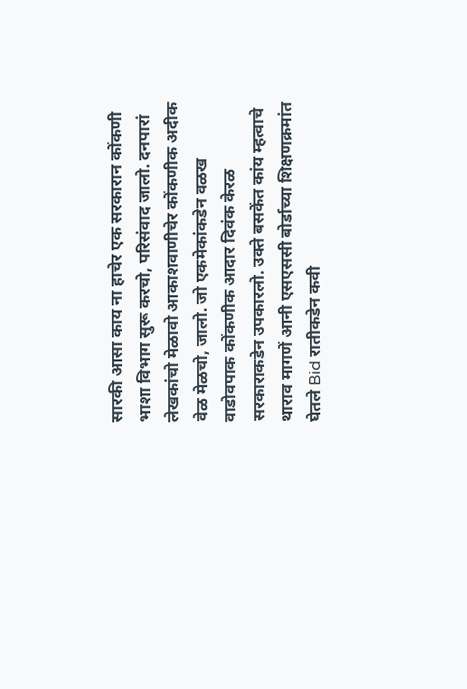सारकी आसा काय ना हाचेर एक सरकारान कोंकणी भाशा विभाग सुरू करचो, परिसंवाद जालो. दनपारां लेखकांचो मेळावो आकाशवाणीचेर कोंकणीक अदीक वेळ मेळचो, जालो. जो एकमेकांकडेन वळख वाडोवपाक कोंकणीक आदार दिवंक केरळ सरकाराकडेन उपकारलो. उक्ते बसकेंत कांय म्हत्वाचे थाराव मागणें आनी एसएससी बोर्डाच्या शिक्षणक्रमांत घेतले Bid रातीकडेन कवी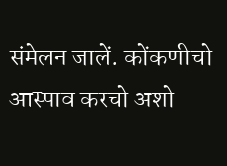संमेलन जालें. कोंकणीचो आस्पाव करचो अशो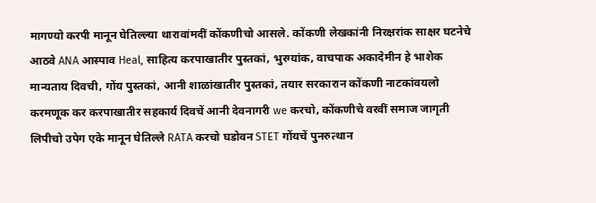मागण्यो करपी मानून घेतिल्ल्या थारावांमदीं कोंकणीचो आसले. कोंकणी लेखकांनी निरक्षरांक साक्षर घटनेचे आठवे ANA आस्पाव Heal, साहित्य करपाखातीर पुस्तकां, भुरग्यांक, वाचपाक अकादेमीन हे भाशेक मान्यताय दिवची, गोंय पुस्तकां, आनी शाळांखातीर पुस्तकां, तयार सरकारान कोंकणी नाटकांवयलो करमणूक कर करपाखातीर सहकार्य दिवचें आनी देवनागरी we करचो, कोंकणीचे वरवीं समाज जागृती लिपीचो उपेग एके मानून घेतिल्ले RATA करचो घडोवन STET गोंयचें पुनरुत्थान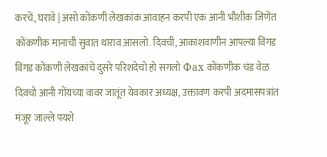करचें, घरावे | असो कोंकणी लेखकांक आवाहन करपी एक आनी भौशीक जिणेंत कोंकणीक मानाची सुवात थाराव आसलो. दिवची, आकाशवाणीन आपल्या विंगड विंगड कोंकणी लेखकांचे दुसरे परिशदेचो हो सगलो Фах कोंकणीक चंड वेळ दिवचो आनी गोंयच्या वावर जातूंत येवकार अध्यक्ष, उक्तावण करपी अदमासपत्रांत मंजूर जाल्ले पयशे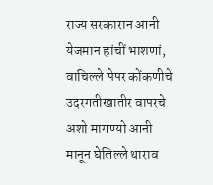राज्य सरकारान आनी येजमान हांचीं भाशणां, वाचिल्ले पेपर कोंकणीचे उदरगतीखातीर वापरचे अशो मागण्यो आनी मानून घेतिल्ले थाराव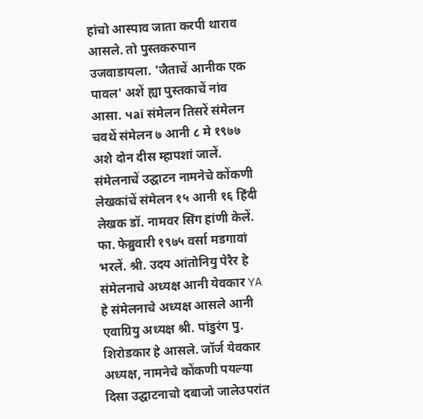हांचो आस्पाव जाता करपी थाराव आसले. तो पुस्तकरुपान उजवाडायला. 'जैताचें आनीक एक पावल' अशें ह्या पुस्तकाचें नांव आसा. чаї संमेलन तिसरें संमेलन चवथें संमेलन ७ आनी ८ मे १९७७ अशे दोन दीस म्हापशां जालें. संमेलनाचें उद्घाटन नामनेचे कोंकणी लेखकांचें संमेलन १५ आनी १६ हिंदी लेखक डॉ. नामवर सिंग हांणी केलें. फा. फेब्रुवारी १९७५ वर्सा मडगावां भरलें. श्री. उदय आंतोनियु पेरैर हे संमेलनाचे अध्यक्ष आनी येवकार YA हे संमेलनाचे अध्यक्ष आसले आनी एवाग्रियु अध्यक्ष श्री. पांडुरंग पु. शिरोडकार हे आसले. जॉर्ज येवकार अध्यक्ष, नामनेचे कोंकणी पयल्या दिसा उद्घाटनाचो दबाजो जालेउपरांत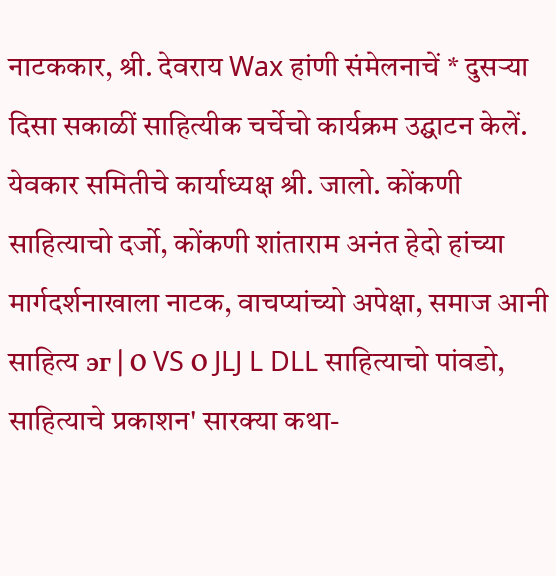नाटककार, श्री. देवराय Wax हांणी संमेलनाचें * दुसऱ्या दिसा सकाळीं साहित्यीक चर्चेचो कार्यक्रम उद्घाटन केलें. येवकार समितीचे कार्याध्यक्ष श्री. जालो. कोंकणी साहित्याचो दर्जो, कोंकणी शांताराम अनंत हेदो हांच्या मार्गदर्शनाखाला नाटक, वाचप्यांच्यो अपेक्षा, समाज आनी साहित्य эг | О VS О JLJ L DLL साहित्याचो पांवडो, साहित्याचे प्रकाशन' सारक्या कथा-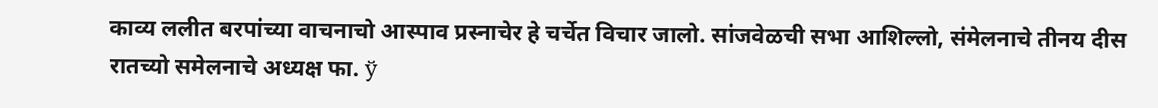काव्य ललीत बरपांच्या वाचनाचो आस्पाव प्रस्नाचेर हे चर्चेत विचार जालो. सांजवेळची सभा आशिल्लो, संमेलनाचे तीनय दीस रातच्यो समेलनाचे अध्यक्ष फा. ў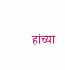हांच्या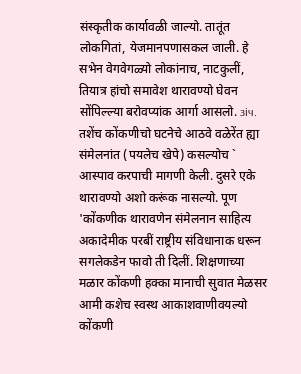संस्कृतीक कार्यावळी जाल्यो. तातूंत लोकगितां, येजमानपणासकल जाली. हे सभेन वेगवेगळ्यो लोकांनाच, नाटकुलीं, तियात्र हांचो समावेश थारावण्यो घेवन सोंपिल्ल्या बरोवप्यांक आर्गा आसलो. зіч. तशेंच कोंकणीचो घटनेचे आठवे वळेरेंत ह्या संमेलनांत (पयलेच खेपे) कसल्योच ` आस्पाव करपाची मागणी केली. दुसरे एके थारावण्यो अशो करूंक नासल्यो. पूण 'कोंकणीक थारावणेन संमेलनान साहित्य अकादेमीक परबीं राष्ट्रीय संविधानाक धरून सगलेकडेन फावो ती दिलीं. शिक्षणाच्या मळार कोंकणी हक्का मानाची सुवात मेळसर आमी कशेच स्वस्थ आकाशवाणीवयल्यो कोंकणी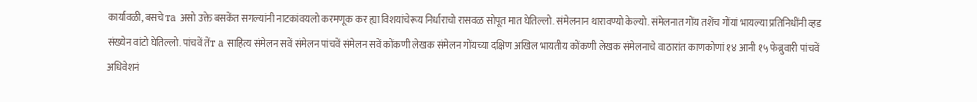कार्यावळी, बसचे та असो उक्ते बसकेंत सगल्यांनी नाटकांवयलो करमणूक कर ह्या विशयांचेरूय निर्धाराचो रासवळ सोपूत मात घेतिल्लो. संमेलनान थारावण्यो केल्यो. संमेलनात गोंय तशेंच गोंयां भायल्या प्रतिनिधींनी व्हड संख्येन वांटो घेतिल्लो. पांचवें तेंт а साहित्य संमेलन सवें संमेलन पांचवें संमेलन सवें कोंकणी लेखक संमेलन गोंयच्या दक्षिण अखिल भायतीय कोंकणी लेखक संमेलनाचे वाठारांत काणकोणां १४ आनी १५ फेब्रुवारी पांचवें अधिवेशनं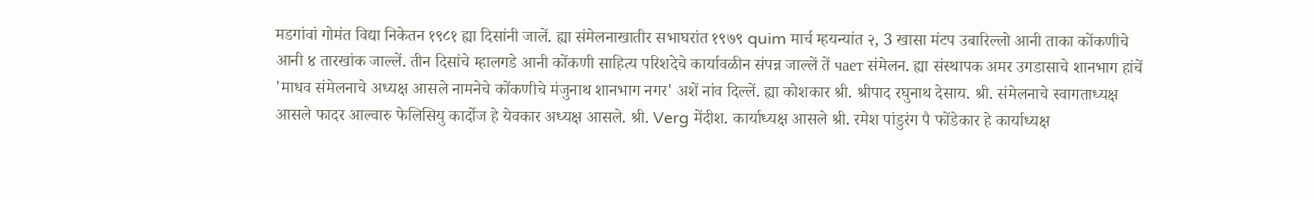मडगांवां गोमंत विद्या निकेतन १९८१ ह्या दिसांनी जालें. ह्या संमेलनाखातीर सभाघरांत १९७९ quim मार्च म्हयन्यांत २, 3 खासा मंटप उबारिल्लो आनी ताका कोंकणीचे आनी ४ तारखांक जाल्लें. तीन दिसांचे म्हालगडे आनी कोंकणी साहित्य परिशदेचे कार्यावळीन संपन्न जाल्लें तें чает संमेलन. ह्या संस्थापक अमर उगडासाचे शानभाग हांचें 'माधव संमेलनाचे अध्यक्ष आसले नामनेचे कोंकणीचे मंजुनाथ शानभाग नगर' अशें नांव दिल्लें. ह्या कोशकार श्री. श्रीपाद रघुनाथ देसाय. श्री. संमेलनाचे स्वागताध्यक्ष आसले फादर आल्वारु फेलिसियु कार्दोज हे येवकार अध्यक्ष आसले. श्री. Verg मेंदीश. कार्याध्यक्ष आसले श्री. रमेश पांडुरंग पै फोंडेकार हे कार्याध्यक्ष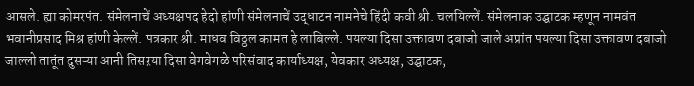आसले. ह्या कोमरपंत. संमेलनाचें अध्यक्षपद हेदो हांणी संमेलनाचें उद्धाटन नामनेचे हिंदी कवी श्री. चलयिल्लें. संमेलनाक उद्घाटक म्हणून नामवंत भवानीप्रसाद मिश्र हांणी केल्लें. पत्रकार श्री. माधव विठ्ठल कामत हे लाबिल्ले. पयल्या दिसा उक्तावण दबाजो जाले अप्रांत पयल्या दिसा उक्तावण दबाजो जाल्लो तातूंत दुसऱ्या आनी तिसऱया दिसा वेगवेगळे परिसंवाद कार्याध्यक्ष, येवकार अध्यक्ष, उद्घाटक,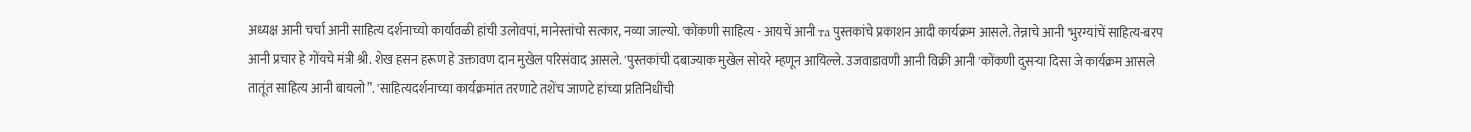अध्यक्ष आनी चर्चा आनी साहित्य दर्शनाच्यो कार्यावळी हांची उलोवपां, मानेस्तांचो सत्कार, नव्या जाल्यो. 'कोंकणी साहित्य - आयचें आनी та पुस्तकांचे प्रकाशन आदी कार्यक्रम आसले. तेन्नाचे आनी 'भुरग्यांचें साहित्य-बरप आनी प्रचार हे गोंयचे मंत्री श्री. शेख हसन हरूण हे उक्तावण दान मुखेल परिसंवाद आसले. 'पुस्तकांची दबाज्याक मुखेल सोयरे म्हणून आयिल्ले. उजवाडावणी आनी विक्री आनी 'कोंकणी दुसऱ्या दिसा जे कार्यक्रम आसले तातूंत साहित्य आनी बायलो”. 'साहित्यदर्शनाच्या कार्यक्रमांत तरणाटे तशेंच जाणटे हांच्या प्रतिनिधींची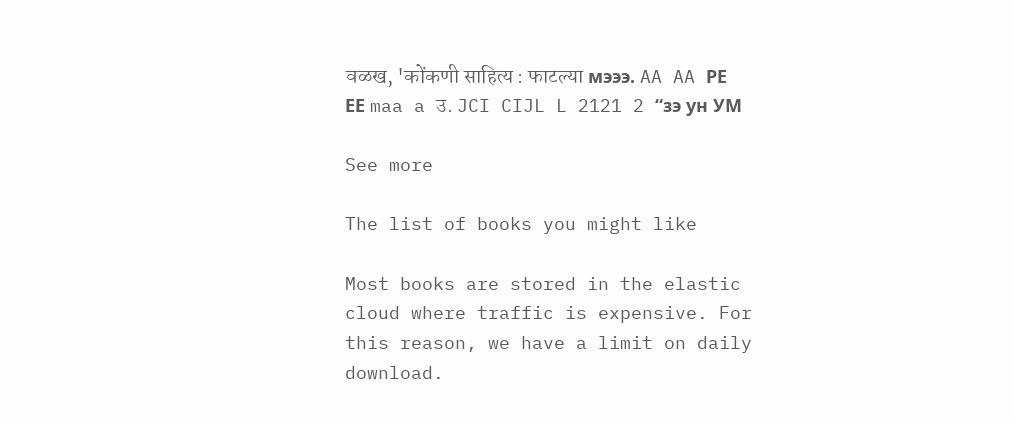वळख, 'कोंकणी साहित्य : फाटल्या мэээ. AA AA РЕ ЕЕ maa a उ. JCI CIJL L 2121 2 “зэ ун УМ

See more

The list of books you might like

Most books are stored in the elastic cloud where traffic is expensive. For this reason, we have a limit on daily download.